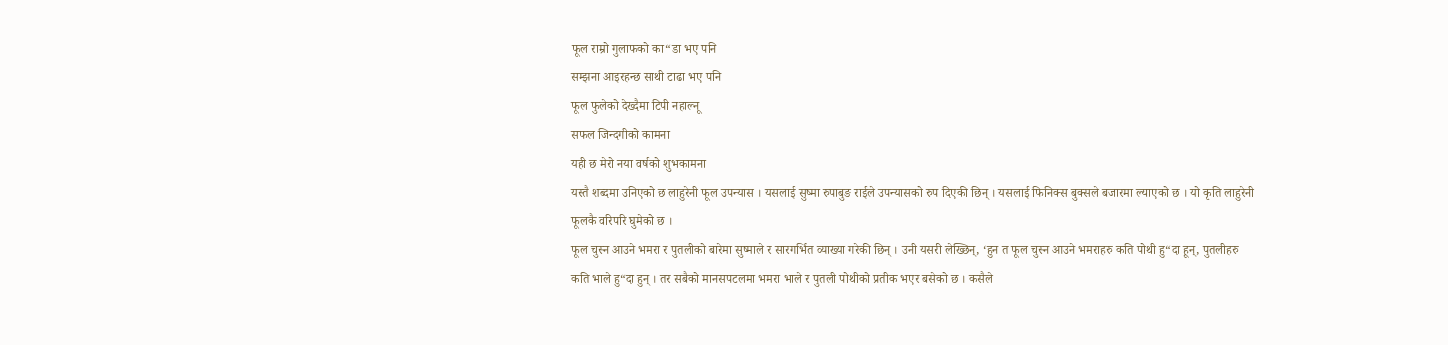फूल राम्रो गुलाफको का“डा भए पनि
सम्झना आइरहन्छ साथी टाढा भए पनि
फूल फुलेको देख्दैमा टिपी नहाल्नू
सफल जिन्दगीको कामना
यही छ मेरो नया वर्षको शुभकामना
यस्तै शब्दमा उनिएको छ लाहुरेनी फूल उपन्यास । यसलाई सुष्मा रुपाबुङ राईले उपन्यासको रुप दिएकी छिन् । यसलाई फिनिक्स बुक्सले बजारमा ल्याएको छ । यो कृति लाहुरेनी फूलकै वरिपरि घुमेको छ ।
फूल चुस्न आउने भमरा र पुतलीको बारेमा सुष्माले र सारगर्भित व्याख्या गरेकी छिन् । उनी यसरी लेख्छिन्, ‘हुन त फूल चुस्न आउने भमराहरु कति पोथी हु“दा हून्, पुतलीहरु कति भाले हु“दा हुन् । तर सबैको मानसपटलमा भमरा भाले र पुतली पोथीको प्रतीक भएर बसेको छ । कसैले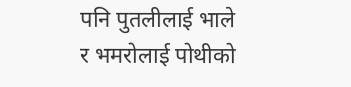पनि पुतलीलाई भाले र भमरोलाई पोथीको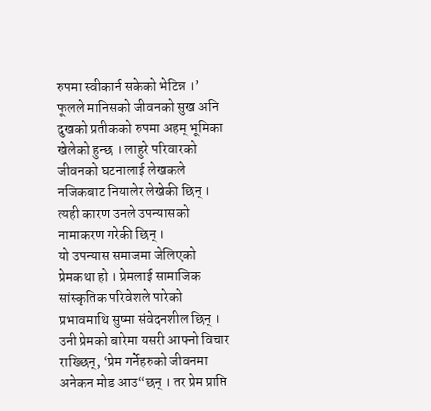रुपमा स्वीकार्न सकेको भेटिन्न ।’
फूलले मानिसको जीवनको सुख अनि दुखको प्रतीकको रुपमा अहम् भूमिका खेलेको हुन्छ । लाहुरे परिवारको जीवनको घटनालाई लेखकले नजिकबाट नियालेर लेखेकी छिन् । त्यही कारण उनले उपन्यासको नामाकरण गरेकी छिन् ।
यो उपन्यास समाजमा जेलिएको प्रेमकथा हो । प्रेमलाई सामाजिक सांस्कृतिक परिवेशले पारेको प्रभावमाथि सुष्मा संवेदनशील छिन् । उनी प्रेमको बारेमा यसरी आफ्नो विचार राख्छिन्, ‘प्रेम गर्नेहरुको जीवनमा अनेकन मोड आउ“छन् । तर प्रेम प्राप्ति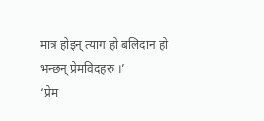मात्र होइन् त्याग हो बलिदान हो भन्छन् प्रेमविदहरु ।’
‘प्रेम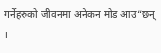गर्नेहरुको जीवनमा अनेकन मोड आउ“छन् ।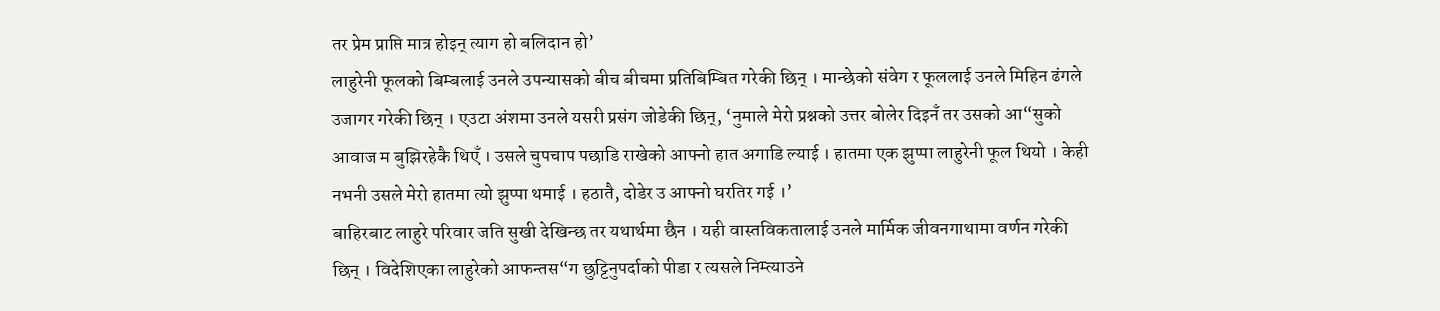तर प्रेम प्राप्ति मात्र होइन् त्याग हो बलिदान हो’
लाहुरेनी फूलको बिम्बलाई उनले उपन्यासको बीच बीचमा प्रतिबिम्बित गरेकी छिन् । मान्छेको संवेग र फूललाई उनले मिहिन ढंगले उजागर गरेकी छिन् । एउटा अंशमा उनले यसरी प्रसंग जोडेकी छिन्, ‘नुमाले मेरो प्रश्नको उत्तर बोलेर दिइनँ तर उसको आ“सुको आवाज म बुझिरहेकै थिएँ । उसले चुपचाप पछाडि राखेको आफ्नो हात अगाडि ल्याई । हातमा एक झुप्पा लाहुरेनी फूल थियो । केही नभनी उसले मेरो हातमा त्यो झुप्पा थमाई । हठातै, दोडेर उ आफ्नो घरतिर गई ।’
बाहिरबाट लाहुरे परिवार जति सुखी देखिन्छ तर यथार्थमा छैन । यही वास्तविकतालाई उनले मार्मिक जीवनगाथामा वर्णन गरेकी छिन् । विदेशिएका लाहुरेको आफन्तस“ग छुट्टिनुपर्दाको पीडा र त्यसले निम्त्याउने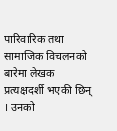पारिवारिक तथा सामाजिक विचलनको बारेमा लेखक प्रत्यक्षदर्शी भएकी छिन् । उनको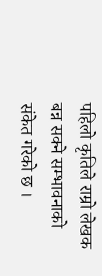पहिलो कृतिले राम्रो लेखक बन्न सक्ने सम्भावनाको संकेत गरेको छ ।